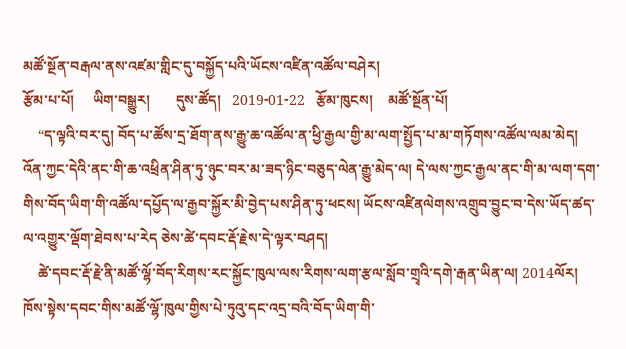མཚོ་སྔོན་བརྒལ་ནས་འཛམ་གླིང་དུ་བསྐྱོད་པའི་ཡོངས་འཛིན་འཚོལ་བཤེར།
རྩོམ་པ་པོ།     ཡིག་བསྒྱུར།       དུས་ཚོད།   2019-01-22   རྩོམ་ཁུངས།    མཚོ་སྔོན་པོ།
    “ད་ལྟའི་བར་དུ། བོད་པ་ཚོས་དྲ་ཐོག་ནས་རྒྱུ་ཆ་འཚོལ་ན་ཕྱི་རྒྱལ་གྱི་མ་ལག་སྤྱོད་པ་མ་གཏོགས་འཚོལ་ལམ་མེད། འོན་ཀྱང་དེའི་ནང་གི་ཆ་འཕྲིན་ཤིན་ཏུ་ཉུང་བར་མ་ཟད་ཉིང་བཅུད་ལེན་རྒྱུ་མེད་ལ། དེ་ལས་ཀྱང་རྒྱལ་ནང་གི་མ་ལག་དག་གིས་བོད་ཡིག་གི་འཚོལ་དཔྱོད་ལ་རྒྱབ་སྐྱོར་མི་བྱེད་པས་ཤིན་ཏུ་ཕངས། ཡོངས་འཛིནལེགས་འགྲུབ་བྱུང་བ་དེས་ཡོད་ཚད་ལ་འགྱུར་ལྡོག་ཐེབས་པ་རེད ཅེས་ཚེ་དབང་རྡོ་རྗེས་དེ་ལྟར་བཤད།
    ཚེ་དབང་རྡོ་རྗེ་ནི་མཚོ་ལྷོ་བོད་རིགས་རང་སྐྱོང་ཁུལ་ལས་རིགས་ལག་རྩལ་སློབ་གྲྭའི་དགེ་རྒན་ཡིན་ལ། 2014ལོར། ཁོས་སྟེས་དབང་གིས་མཚོ་ལྷོ་ཁུལ་གྱིས་པེ་ཏུའུ་དང་འདྲ་བའི་བོད་ཡིག་གི་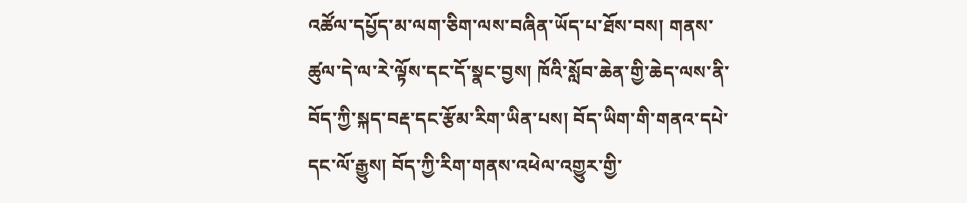འཚོལ་དཔྱོད་མ་ལག་ཅིག་ལས་བཞིན་ཡོད་པ་ཐོས་བས། གནས་ཚུལ་དེ་ལ་རེ་ལྟོས་དང་དོ་སྣང་བྱས། ཁོའི་སློབ་ཆེན་གྱི་ཆེད་ལས་ནི་བོད་ཀྱི་སྐད་བརྡ་དང་རྩོམ་རིག་ཡིན་པས། བོད་ཡིག་གི་གནའ་དཔེ་དང་ལོ་རྒྱུས། བོད་ཀྱི་རིག་གནས་འཕེལ་འགྱུར་གྱི་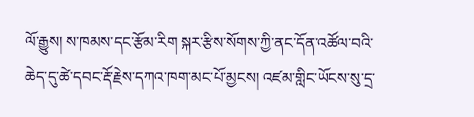ལོ་རྒྱུས། ས་ཁམས་དང་རྩོམ་རིག སྐར་རྩིས་སོགས་ཀྱི་ནང་དོན་འཚོལ་བའི་ཆེད་དུ་ཚེ་དབང་རྡོ་རྗེས་དཀའ་ཁག་མང་པོ་མྱངས། འཛམ་གླིང་ཡོངས་སུ་དྲ་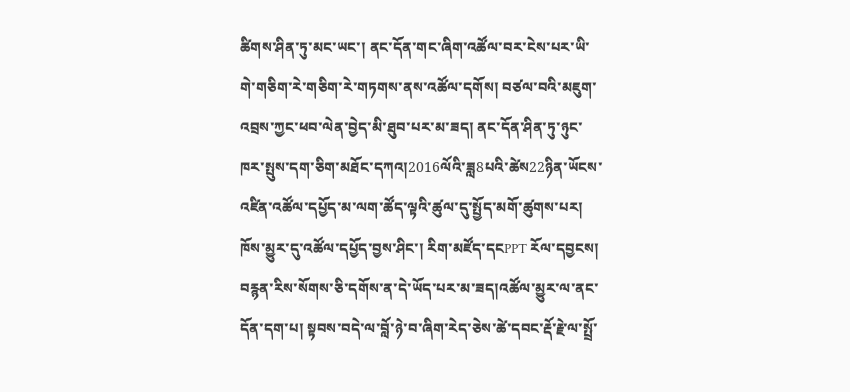ཚིགས་ཤིན་ཏུ་མང་ཡང་། ནང་དོན་གང་ཞིག་འཚོལ་བར་ངེས་པར་ཡི་གེ་གཅིག་རེ་གཅིག་རེ་གཏགས་ནས་འཚོལ་དགོས། བཙལ་བའི་མཇུག་འབྲས་ཀྱང་ཕབ་ལེན་བྱེད་མི་ཐུབ་པར་མ་ཟད། ནང་དོན་ཤིན་ཏུ་ཉུང་ཁར་སྤུས་དག་ཅིག་མཐོང་དཀའ།2016ལོའི་ཟླ8པའི་ཚེས22ཉིན་ཡོངས་འཛིན་འཚོལ་དཔྱོད་མ་ལག་ཚོད་ལྟའི་ཚུལ་དུ་སྤྱོད་མགོ་ཚུགས་པར། ཁོས་མྱུར་དུ་འཚོལ་དཔྱོད་བྱས་ཤིང་། རིག་མཛོད་དངPPT རོལ་དབྱངས། བརྙན་རིས་སོགས་ཅི་དགོས་ན་དེ་ཡོད་པར་མ་ཟད།འཚོལ་མྱུར་ལ་ནང་དོན་དག་པ། སྟབས་བདེ་ལ་བློ་ཉེ་བ་ཞིག་རེད་ཅེས་ཚེ་དབང་རྡོ་རྗེ་ལ་སྤྲོ་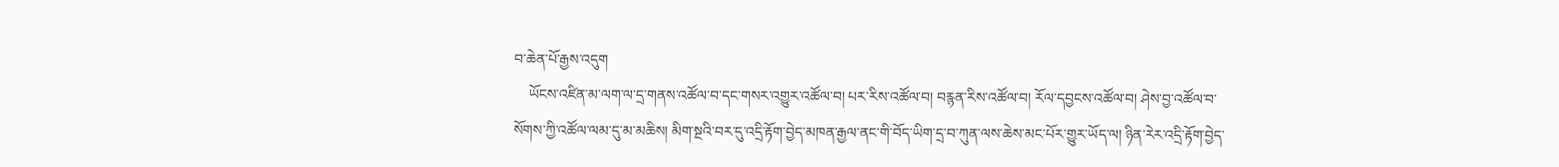བ་ཆེན་པོ་རྒྱས་འདུག
    ཡོངས་འཛིན་མ་ལག་ལ་དྲ་གནས་འཚོལ་བ་དང་གསར་འགྱུར་འཚོལ་བ། པར་རིས་འཚོལ་བ། བརྙན་རིས་འཚོལ་བ། རོལ་དབྱངས་འཚོལ་བ། ཤེས་བྱ་འཚོལ་བ་སོགས་ཀྱི་འཚོལ་ལམ་དུ་མ་མཆིས། མིག་སྔའི་བར་དུ་འདྲི་རྟོག་བྱེད་མཁན་རྒྱལ་ནང་གི་བོད་ཡིག་དྲ་བ་ཀུན་ལས་ཆེས་མང་པོར་གྱུར་ཡོད་ལ། ཉིན་རེར་འདྲི་རྟོག་བྱེད་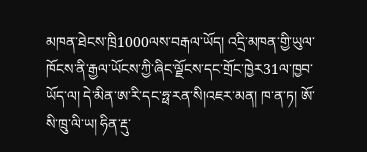མཁན་ཐེངས་ཁྲི1000ལས་བརྒལ་ཡོད། འདྲི་མཁན་གྱི་ཡུལ་ཁོངས་ནི་རྒྱལ་ཡོངས་ཀྱི་ཞིང་ལྗོངས་དང་གྲོང་ཁྱེར31ལ་ཁྱབ་ཡོད་ལ། དེ་མིན་ཨ་རི་དང་ཧྥ་རན་སི།འཇར་མན། ཁ་ན་ཏ། ཨོ་སི་ཁྲུ་ལི་ཡ། ཧིན་རྡུ་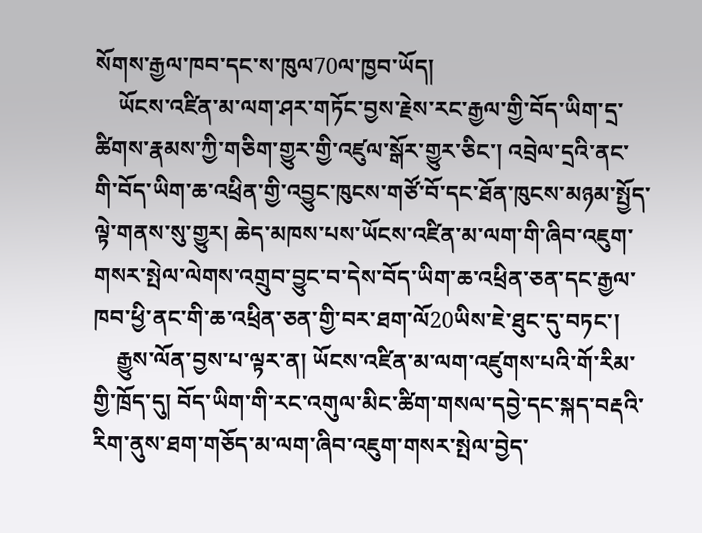སོགས་རྒྱལ་ཁབ་དང་ས་ཁུལ70ལ་ཁྱབ་ཡོད།
    ཡོངས་འཛིན་མ་ལག་ཤར་གཏོང་བྱས་རྗེས་རང་རྒྱལ་གྱི་བོད་ཡིག་དྲ་ཚིགས་རྣམས་ཀྱི་གཅིག་གྱུར་གྱི་འཛུལ་སྒོར་གྱུར་ཅིང་། འབྲེལ་དྲའི་ནང་གི་བོད་ཡིག་ཆ་འཕྲིན་གྱི་འབྱུང་ཁུངས་གཙོ་བོ་དང་ཐོན་ཁུངས་མཉམ་སྤྱོད་ལྟེ་གནས་སུ་གྱུར། ཆེད་མཁས་པས་ཡོངས་འཛིན་མ་ལག་གི་ཞིབ་འཇུག་གསར་སྤེལ་ལེགས་འགྲུབ་བྱུང་བ་དེས་བོད་ཡིག་ཆ་འཕྲིན་ཅན་དང་རྒྱལ་ཁབ་ཕྱི་ནང་གི་ཆ་འཕྲིན་ཅན་གྱི་བར་ཐག་ལོ20ཡིས་ཇེ་ཐུང་དུ་བཏང་།
    རྒྱུས་ལོན་བྱས་པ་ལྟར་ན། ཡོངས་འཛིན་མ་ལག་འཛུགས་པའི་གོ་རིམ་གྱི་ཁྲོད་དུ། བོད་ཡིག་གི་རང་འགུལ་མིང་ཚིག་གསལ་དབྱེ་དང་སྐད་བརྡའི་རིག་ནུས་ཐག་གཅོད་མ་ལག་ཞིབ་འཇུག་གསར་སྤེལ་བྱེད་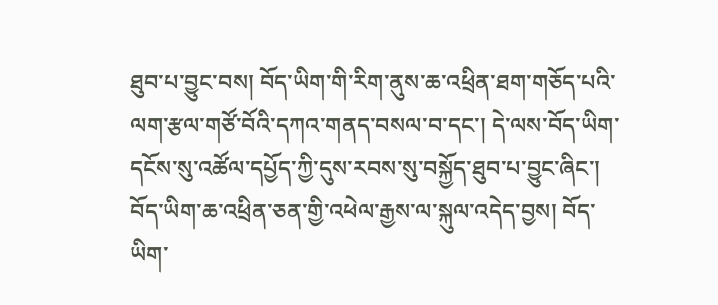ཐུབ་པ་བྱུང་བས། བོད་ཡིག་གི་རིག་ནུས་ཆ་འཕྲིན་ཐག་གཅོད་པའི་ལག་རྩལ་གཙོ་བོའི་དཀའ་གནད་བསལ་བ་དང་། དེ་ལས་བོད་ཡིག་དངོས་སུ་འཚོལ་དཔྱོད་ཀྱི་དུས་རབས་སུ་བསྐྱོད་ཐུབ་པ་བྱུང་ཞིང་། བོད་ཡིག་ཆ་འཕྲིན་ཅན་གྱི་འཕེལ་རྒྱས་ལ་སྐུལ་འདེད་བྱས། བོད་ཡིག་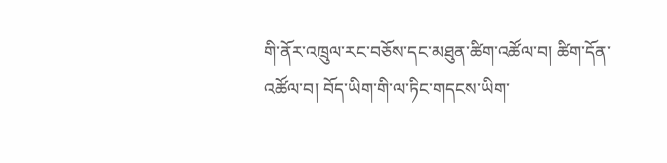གི་ནོར་འཁྲུལ་རང་བཅོས་དང་མཐུན་ཚིག་འཚོལ་བ། ཚིག་དོན་འཚོལ་བ། བོད་ཡིག་གི་ལ་ཏིང་གདངས་ཡིག་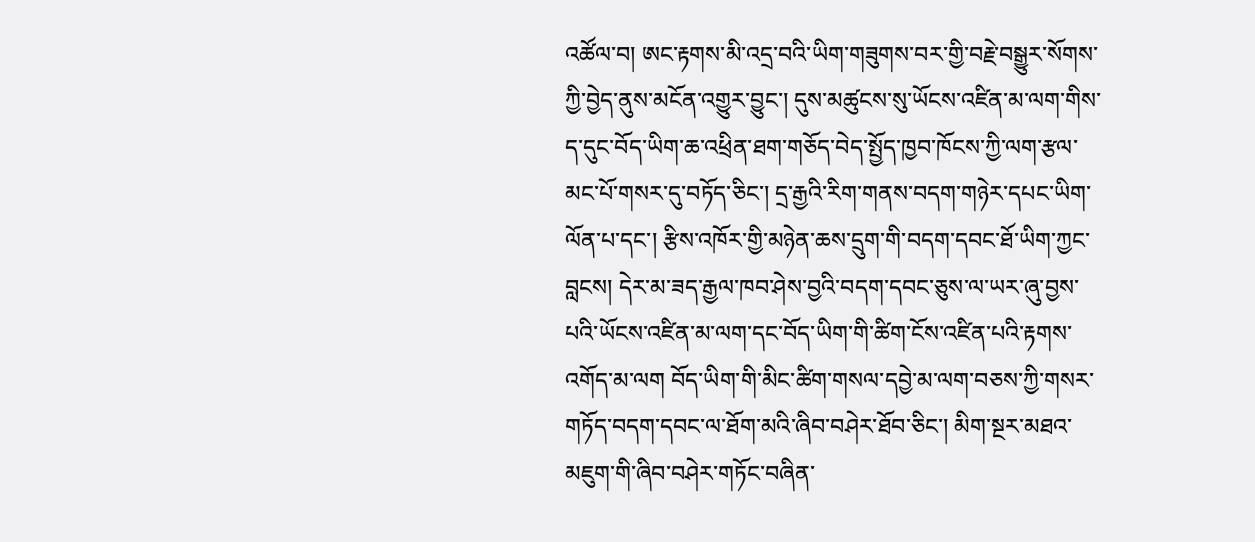འཚོལ་བ། ཨང་རྟགས་མི་འདྲ་བའི་ཡིག་གཟུགས་བར་གྱི་བརྗེ་བསྒྱུར་སོགས་ཀྱི་བྱེད་ནུས་མངོན་འགྱུར་བྱུང་། དུས་མཚུངས་སུ་ཡོངས་འཛིན་མ་ལག་གིས་ད་དུང་བོད་ཡིག་ཆ་འཕྲིན་ཐག་གཅོད་བེད་སྤྱོད་ཁྱབ་ཁོངས་ཀྱི་ལག་རྩལ་མང་པོ་གསར་དུ་བཏོད་ཅིང་། དྲ་རྒྱའི་རིག་གནས་བདག་གཉེར་དཔང་ཡིག་ལོན་པ་དང་། རྩིས་འཁོར་གྱི་མཉེན་ཆས་དྲུག་གི་བདག་དབང་ཐོ་ཡིག་ཀྱང་བླངས། དེར་མ་ཟད་རྒྱལ་ཁབ་ཤེས་བྱའི་བདག་དབང་ཅུས་ལ་ཡར་ཞུ་བྱས་པའི་ཡོངས་འཛིན་མ་ལག་དང་བོད་ཡིག་གི་ཚིག་ངོས་འཛིན་པའི་རྟགས་འགོད་མ་ལག བོད་ཡིག་གི་མིང་ཚིག་གསལ་དབྱེ་མ་ལག་བཅས་ཀྱི་གསར་གཏོད་བདག་དབང་ལ་ཐོག་མའི་ཞིབ་བཤེར་ཐོབ་ཅིང་། མིག་སྔར་མཐའ་མཇུག་གི་ཞིབ་བཤེར་གཏོང་བཞིན་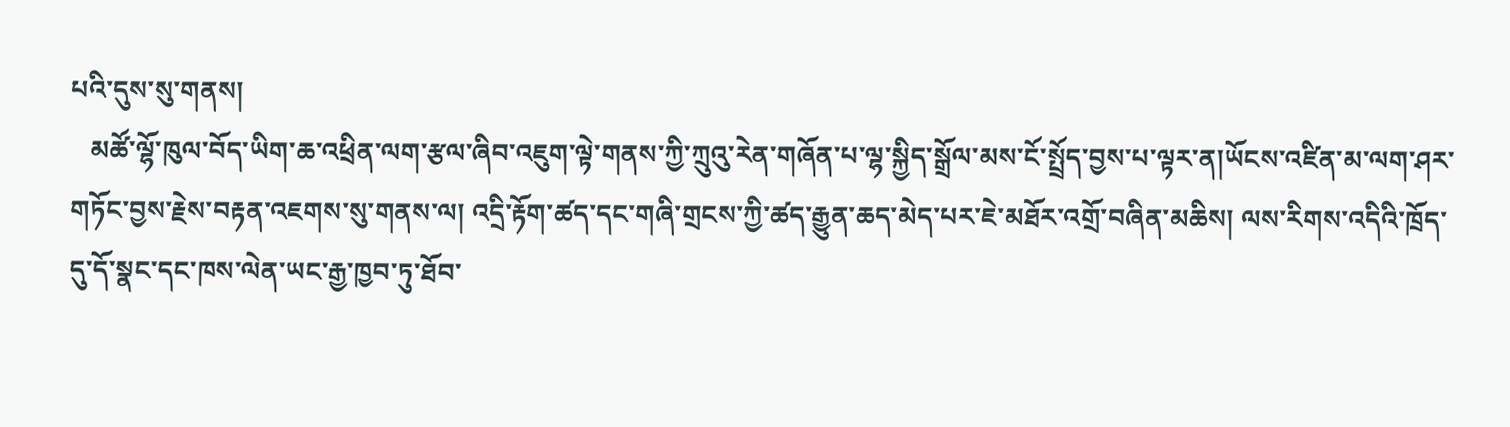པའི་དུས་སུ་གནས།
   མཚོ་ལྷོ་ཁུལ་བོད་ཡིག་ཆ་འཕྲིན་ལག་རྩལ་ཞིབ་འཇུག་ལྟེ་གནས་ཀྱི་ཀྲུའུ་རེན་གཞོན་པ་ལྷ་སྐྱིད་སྒྲོལ་མས་ངོ་སྤྲོད་བྱས་པ་ལྟར་ན།ཡོངས་འཛིན་མ་ལག་ཤར་གཏོང་བྱས་རྗེས་བརྟན་འཇགས་སུ་གནས་ལ། འདྲི་རྟོག་ཚད་དང་གཞི་གྲངས་ཀྱི་ཚད་རྒྱུན་ཆད་མེད་པར་ཇེ་མཐོར་འགྲོ་བཞིན་མཆིས། ལས་རིགས་འདིའི་ཁྲོད་དུ་དོ་སྣང་དང་ཁས་ལེན་ཡང་རྒྱ་ཁྱབ་ཏུ་ཐོབ་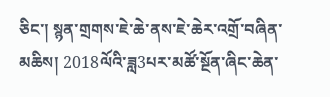ཅིང་། སྙན་གྲགས་ཇེ་ཆེ་ནས་ཇེ་ཆེར་འགྲོ་བཞིན་མཆིས། 2018ལོའི་ཟླ3པར་མཚོ་སྔོན་ཞིང་ཆེན་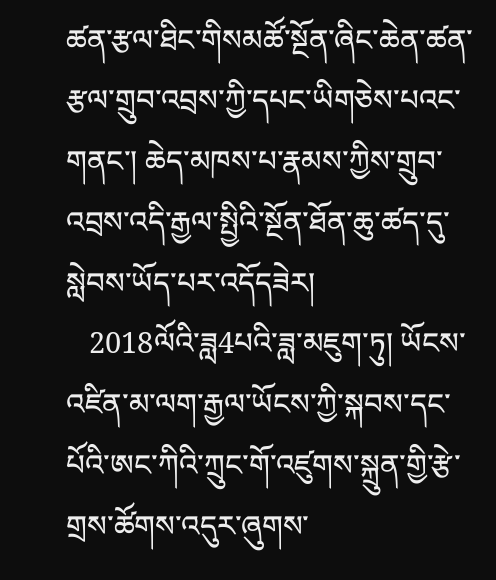ཚན་རྩལ་ཐིང་གིསམཚོ་སྔོན་ཞིང་ཆེན་ཚན་རྩལ་གྲུབ་འབྲས་ཀྱི་དཔང་ཡིགཅེས་པའང་གནང་། ཆེད་མཁས་པ་རྣམས་ཀྱིས་གྲུབ་འབྲས་འདི་རྒྱལ་སྤྱིའི་སྔོན་ཐོན་ཆུ་ཚད་དུ་སླེབས་ཡོད་པར་འདོདཟེར།
   2018ལོའི་ཟླ4པའི་ཟླ་མཇུག་ཏུ། ཡོངས་འཛིན་མ་ལག་རྒྱལ་ཡོངས་ཀྱི་སྐབས་དང་པོའི་ཨང་ཀིའི་ཀྲུང་གོ་འཛུགས་སྐྲུན་གྱི་རྩེ་གྲས་ཚོགས་འདུར་ཞུགས་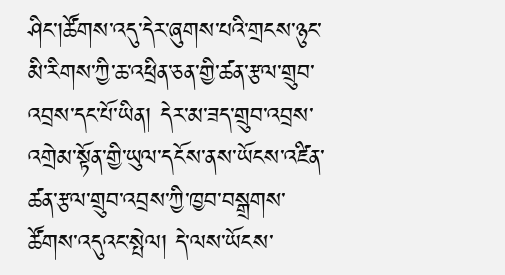ཤིང་།ཚོགས་འདུ་དེར་ཞུགས་པའི་གྲངས་ཉུང་མི་རིགས་ཀྱི་ཆ་འཕྲིན་ཅན་གྱི་ཚན་རྩལ་གྲུབ་འབྲས་དང་པོ་ཡིན། དེར་མ་ཟད་གྲུབ་འབྲས་འགྲེམ་སྟོན་གྱི་ཡུལ་དངོས་ནས་ཡོངས་འཛིན་ཚན་རྩལ་གྲུབ་འབྲས་ཀྱི་ཁྱབ་བསྒྲགས་ཚོགས་འདུའང་སྤེལ། དེ་ལས་ཡོངས་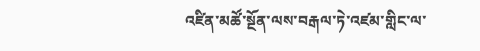འཛིན་མཚོ་སྔོན་ལས་བརྒལ་ཏེ་འཛམ་གླིང་ལ་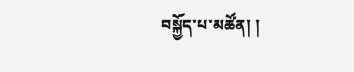བསྐྱོད་པ་མཚོན། །